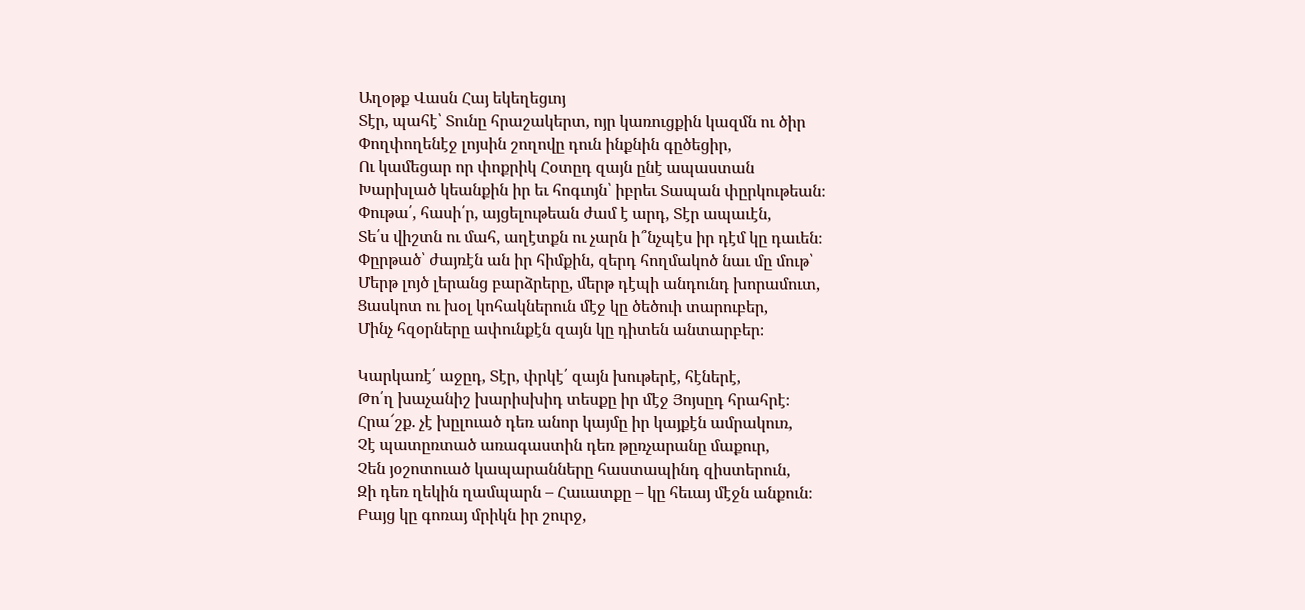Աղօթք Վասն Հայ եկեղեցւոյ
Տէր, պահէ՝ Տունը հրաշակերտ, ոյր կառուցքին կազմն ու ծիր
Փողփողենէջ լոյսին շողովը դուն ինքնին գըծեցիր,
Ու կամեցար որ փոքրիկ Հօտըդ զայն ընէ ապաստան
Խարխլած կեանքին իր եւ հոգւոյն՝ իբրեւ Տապան փըրկութեան։
Փութա՛, հասի՛ր, այցելութեան ժամ է արդ, Տէր ապաւէն,
Տե՛ս վիշտն ու մահ, աղէտքն ու չարն ի՞նչպէս իր դէմ կը դաւեն։
Փըրթած՝ ժայռէն ան իր հիմքին, զերդ հողմակոծ նաւ մը մութ՝
Մերթ լոյծ լերանց բարձրերը, մերթ դէպի անդունդ խորամուտ,
Ցասկոտ ու խօլ կոհակներուն մէջ կը ծեծուի տարուբեր,
Մինչ հզօրները ափունքէն զայն կը դիտեն անտարբեր։

Կարկառէ՛ աջըդ, Տէր, փրկէ՛ զայն խութերէ, հէներէ,
Թո՛ղ խաչանիշ խարիսխիդ տեսքը իր մէջ Յոյսըդ հրահրէ։
Հրա՜շք. չէ խըլուած դեռ անոր կայմը իր կայքէն ամրակուռ,
Չէ պատըռտած առագաստին դեռ թըռչարանը մաքուր,
Չեն յօշոտուած կապարանները հաստապինդ զիստերուն,
Զի դեռ ղեկին ղամպարն – Հաւատքը – կը հեւայ մէջն անքուն։
Բայց կը գոռայ մրիկն իր շուրջ,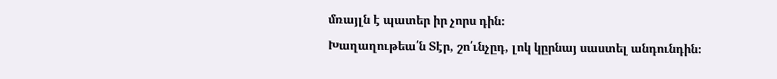մռայլն է պատեր իր չորս դին։
Խաղաղութեա՛ն Տէր, շո՛ւնչըդ, լոկ կըրնայ սաստել անդունդին։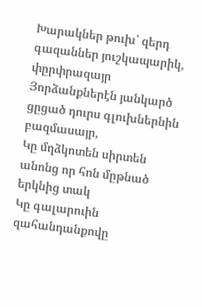Խարակներ թուխ՝ զերդ գազաններ յուշկապարիկ, փըրփրազայր
Յորձանքներէն յանկարծ ցըցած դուրս գլուխներնին բազմասայր,
Կը մղձկոտեն սիրտեն անոնց որ հոն մըթնած երկնից տակ
Կը գալարուին զահանդանքովը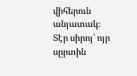վիհերուն անյատակ։
Տէր սիրոյ՝ ոյր սըրտին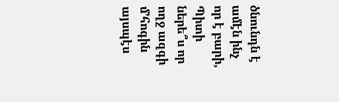ծնունդն է ամէն ինչ որ է բարի,
Պիտի ներե՞ս որ ողջ ազգի մ’հոգին այսպէս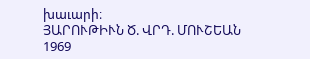խաւարի։
ՅԱՐՈՒԹԻՒՆ Ծ. ՎՐԴ. ՄՈՒՇԵԱՆ 1969